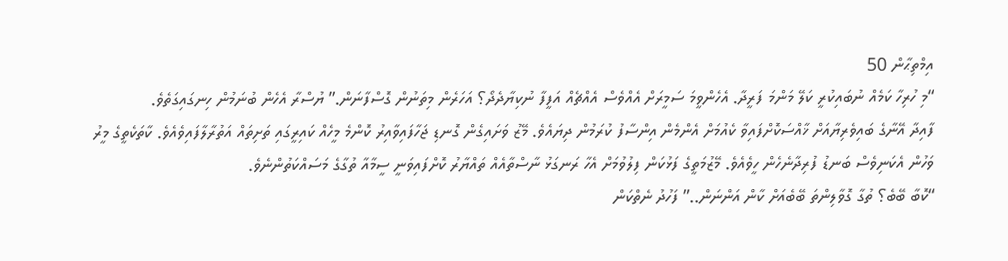އިމްތިޙާން 50
“މި ހުރިހާ ކަމެއް ނުބައިކުރީ ކަލޭ މަންމަ ފަރީދާ. އެހެންވީމަ ސަމީރަށް އެއްވެސް އެއްޗެއް އަފީފާ ނުކިޔާދެދޯ؟ އަހަރެން މިތަނުން ގޮސްފާނަން.” ޔުސްރާ އެހެން ބުނަމުން ހިނގައިގަތެވެ.
ފާއިދާ އޭނާގެ ބައިވެރިޔާއަށް ޚާއްސަކޮށްފައިވާ ކެއުމަށް އެންމެން އިންސާފު ކުރަމުން ދިޔައެވެ. މޭޒު ވަށައިގެން ގޮނޑި ޖަހާފައިވާއިރު ކޮންމެ މީހެއް ކައިރީގައި ތަށިތައް އަތުރާލާފައިވެއެވެ. ކާތަކެތީގެ މީރު ވަހުން އެކަނިވެސް ބަނޑު ފުރިދާނެހެން ހީވެއެވެ. މޭޒުމަތީގެ ފަޅުކަން ފިލުވުމަށް އެހާ ރަނގަޅު ނާސްތާއެއް ތައްޔާރު ކޮށްފައިވަނީ ސީމާއާ ތުގާގެ މަސައްކަތުންނެވެ.
“ކޮބާ ބޭބެ؟ ތުގާ ގޮވާލިންތަ ބޭބެއަށް ކާން އަންނަން..” ފަހުދު ނެތްކަން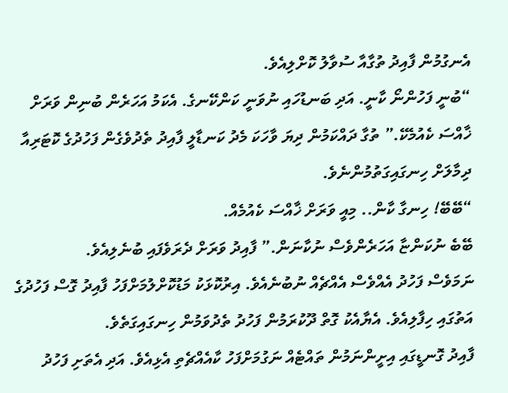އެނގުމުން ފާއިދު ތުގާއާ ސުވާލު ކޮށްލިއެވެ.
“ބުނީ ފަހުންނޯ ކާނީ. އަދި ބަނޑުހައި ނުވަނީ ކަންކޭނގެ. އެކަމު އަހަރެން ބުނިން ވަރަށް ޚާއްސަ ކެއުމެކޭ.” ތުގާ ދައްކަމުން ދިޔަ ވާހަކަ މެދު ކަނޑާލީ ފާއިދު ތެދުވެގެން ފަހުދުގެ ކޮޓަރިއާ ދިމާލަށް ހިނގައިގަތުމުންނެވެ.
“ބޭބޭ! ހިނގާ ކާން.. މިއީ ވަރަށް ޚާއްސަ ކެއުމެއް.
ބޭބެ ނުކަންޏާ އަހަރެންވެސް ނުކާނަން.” ފާއިދު ވަރަށް ދެރަވެފައި ބުނެލިއެވެ.
ނަމަވެސް ފަހުދު އެއްވެސް އެއްޗެއް ނުބުނެއެވެ. އިރުކޮޅަކު މަޑުކޮށްލުމަށްފަހު ފާއިދު ގޮސް ފަހުދުގެ އަތުގައި ހިފާލިއެވެ. އެޔާއެކު ގޮތް ދޫކުރަމުން ފަހުދު ތެދުވަމުން ހިނގައިގަތެވެ.
ފާއިދު ގޮނޑީގައި އިށީންނަމުން ތައްޓެއް ނަގުމަށްފަހު ކާއެއްޗެތި އެޅިއެވެ. އަދި އެތަށި ފަހުދު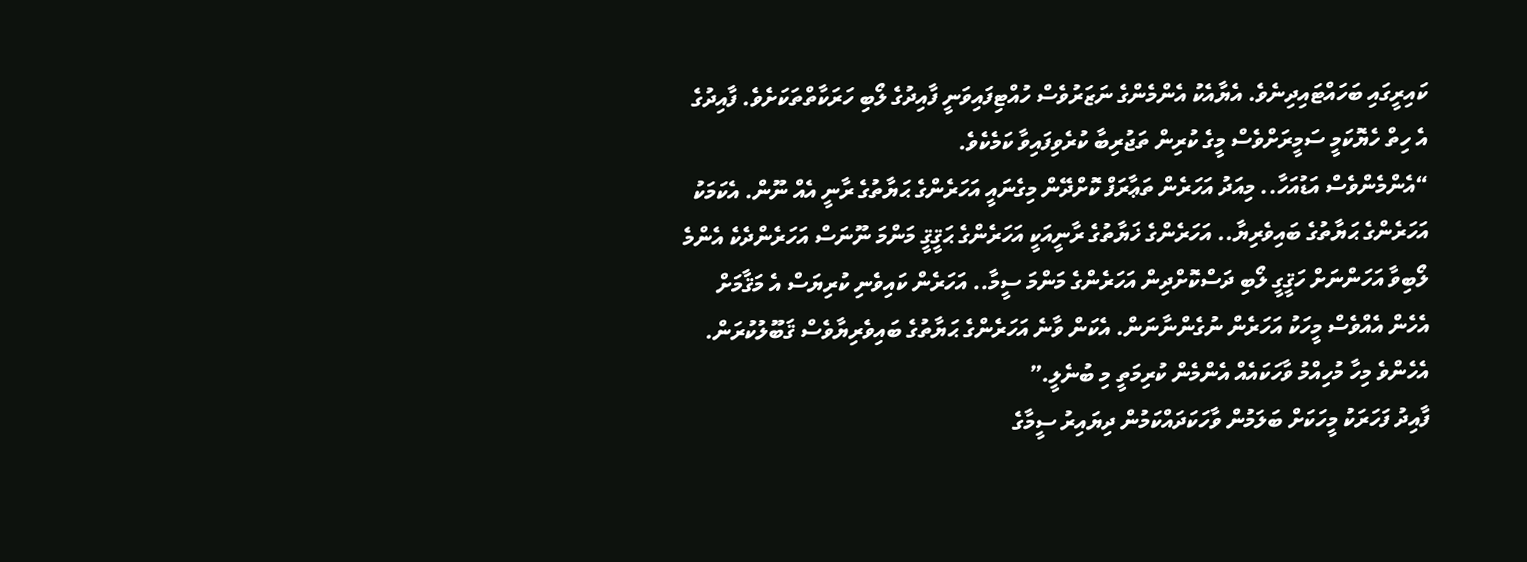ކައިރީގައި ބަހައްޓައިދިނެވެ. އެޔާއެކު އެންމެންގެ ނަޒަރުވެސް ހުއްޓިފައިވަނީ ފާއިދުގެ ލޯބި ހަރަކާތްތަކަށެވެ. ފާއިދުގެ އެ ހިތް ހެޔޮކަމީ ސަމީރަށްވެސް މީގެ ކުރިން ތަޖުރިބާ ކުރެވިފައިވާ ކަމެކެވެ.
“އެންމެންވެސް އަޑުއަހާ.. މިއަދު އަހަރެން ތަޢާރަފް ކޮށްދޭން މިގެނައީ އަހަރެންގެ ޙަޔާތުގެ ރާނީ އެއް ނޫން. އެކަމަކު އަހަރެންގެ ޙަޔާތުގެ ބައިވެރިޔާ.. އަހަރެންގެ ޚަޔާތުގެ ރާނީއަކީ އަހަރެންގެ ޙަޤީޤީ މަންމަ ނޫނަސް އަހަރެންދެކެ އެންމެ ލޯބިވާ އަހަންނަށް ހަޤީގީ ލޯބި ދަސްކޮށްދިން އަހަރެންގެ މަންމަ ސީމާ.. އަހަރެން ކައިވެނި ކުރިޔަސް އެ މަޤާމަށް އެހެން އެއްވެސް މީހަކު އަހަރެން ނުގެންނާނަން. އެކަން ވާނެ އަހަރެންގެ ޙަޔާތުގެ ބައިވެރިޔާވެސް ޤަބޫލުކުރަން. އެހެންވެ މިހާ މުހިއްމު ވާހަކައެއް އެންމެން ކުރިމަތީ މި ބުނެލީ.”
ފާއިދު ފަހަރަކު މީހަކަށް ބަލަމުން ވާހަކަދައްކަމުން ދިޔައިރު ސީމާގެ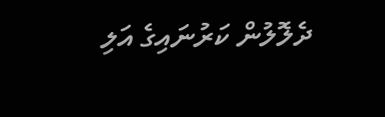ދެލޮލުން ކަރުނައިގެ އަލި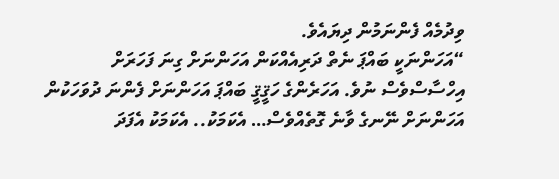ވިދުމެއް ފެންނަމުން ދިޔައެވެ.
“އަހަންނަކީ ބައްޕަ ނެތް ދަރިއެއްކަން އަހަންނަށް ގިނަ ފަހަރަށް އިހްސާސްވެސް ނުވެ. އަހަރެންގެ ހަޤީޤީ ބައްޕަ އަހަންނަށް ފެންނަ ދުވަހަކުން އަހަންނަށް ނޭނގެ ވާނެ ގޮތެއްވެސް… އެކަމަކު.. އެކަމަކު އެފަދަ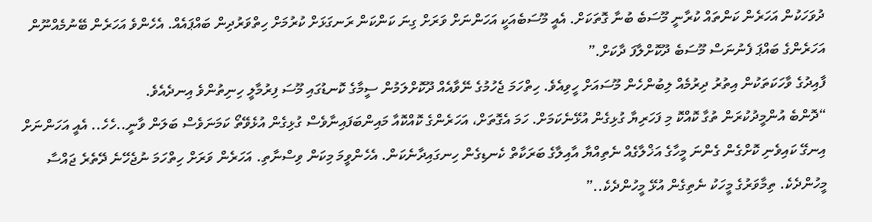ދުވަހަކުން އަހަރެން ކަންތައް ކުރާނީ މޫސަބެ ބުނާ ގޮތަކަށް. އެއީ މޫސަބެއަކީ އަހަންނަށް ވަރަށް ގިނަ ކަންކަން ރަނގަޅަށް ކުރުމަށް ހިތްވަރުދިން ބައްޕައެއް. އެހެންވެ އަހަރެން ބޭނުމެއްނޫން އަހަރެންގެ ބައްޕަ ފެނުނަސް މޫސަބެ ދޫކޮށްލާފަ ދާކަށް.”
ފާއިދުގެ ވާހަކަތަކުން އިތުރު ދިރުމެއް ލިބުންހެން މޫސައަށް ހީވިއެވެ. ހިތްހަމަ ޖެހުމުގެ ނޭވާއެއް ދޫކޮށްލަމުން ސީމާގެ ކޮނޑުގައި މޫސަ ފިރުމާލީ ހިނިތުންވެ އިނދެއެވެ.
“ދޮންބެ އުންމީދުކުރަން ތުގާ ކޮއްކޮ މި ފަހަރިޔާ ގުޅިގެން އުޅޭނެކަމަށް. ހަމަ އެގޮތަށް، އަހަރެންގެ ކޮއްކޮއާ މައިންބަފައިނާވެސް ގުޅިގެން އުޅެވޭތޯ ކަމަނަވެސް ބަލަން ވާނީ..ހެހެ.. އެއީ އަހަންނަށް އިނގޭ ކައިވެނި ކޮށްގެން ގެންނަ މީހާގެ އަޚްލާގެއް ނެތިއްޔާ އާއިލާގެ ބަރަކާތް ކެނޑިގެން ހިނގައިދާނެކަން. އެހެންވީމަ މިކަން ވިސްނާތި. އަހަރެން ވަރަށް ހިތްހަމަ ނުޖެހޭނެ ދޭތެރެ ޖައްސާ މީހުންދެކެ. ތިމާވަރުގެ މީހަކު ނެތިގެން އުޅޭ މީހުންދެކެ..”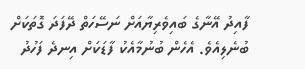ފާއިދު އޭނާގެ ބައިވެރިޔާއަށް ނަސޭހަތް ދޭފަދަ ގޮތަކަށް ބުނެލިއެވެ. އެހެން ބުނުމާއެކު ފާޑަކަށް އިނދެ ފަހުދު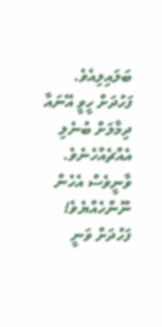ބަލައިލިއެވެ. ފަހުދަށް ހީވީ އޭނައާ ދިމާލަށް ބުނެލި އެއްޗެއްހެނެވެ. ވާނީވެސް އެހެން ނޫންހެއްޔެވެ! ފަހުދަށް ވަނީ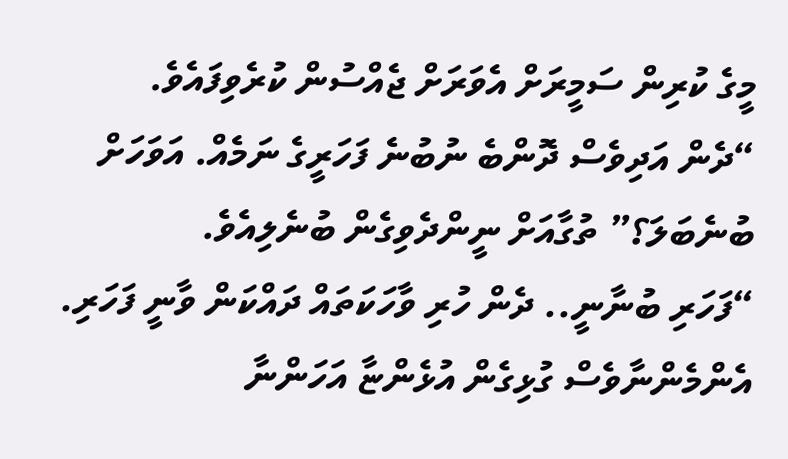މީގެ ކުރިން ސަމީރަށް އެވަރަށް ޖެއްސުން ކުރެވިފައެވެ.
“ދެން އަދިވެސް ދޮންބެ ނުބުނެ ފަހަރީގެ ނަމެއް. އަވަހަށް ބުނެބަލަ؟” ތުގާއަށް ނީންދެވިގެން ބުނެލިއެވެ.
“ފަހަރި ބުނާނީ.. ދެން ހުރި ވާހަކަތައް ދައްކަން ވާނީ ފަހަރި. އެންމެންނާވެސް ގުޅިގެން އުޅެންޏާ އަހަންނާ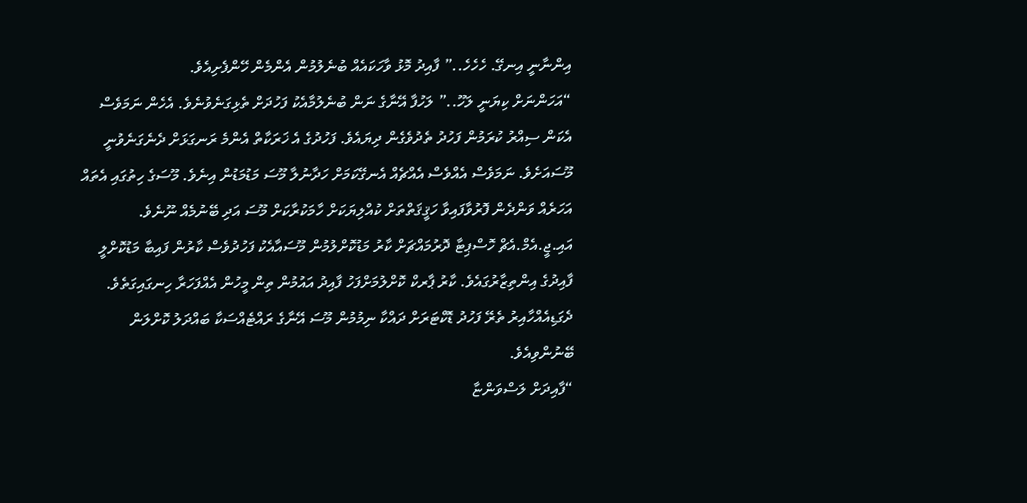އިންނާނީ އިނގޭ. ހެހެހެ..” ފާއިދު މޮޅު ވާހަކައެއް ބުނެލުމުން އެންމެން ހޭންފެށިއެވެ.
“އަހަންނަށް ކިޔަނީ ލަހޫ..” ލަހުފާ އޭނާގެ ނަން ބުނެލުމާއެކު ފަހުދަށް ތެޅިގަނެވުނެވެ. އެހެން ނަމަވެސް އެކަން ސިއްރު ކުރަމުން ފަހުދު ތެދުވެގެން ދިޔައެވެ. ފަހުދުގެ އެ ޚަރަކާތް އެންމެ ރަނގަޅަށް ދެނެގަނެވުނީ މޫސައަށެވެ. ނަމަވެސް އެއްވެސް އެއްޗެއް އެނގޭކަމަށް ހަދާނުލާ މޫސަ މަޑުމަޑުން އިނެވެ. މޫސަގެ ހިތުގައި އެތައް އަހަރެއް ވަންދެން ފޮރުވާފައިވާ ހަޤީޤަތްތަށް ކުއްލިޔަކަށް ހާމަކުރާކަށް މޫސަ އަދި ބޭނުމެއް ނޫނެވެ.
އައި.ޖީ.އެމް.އެޗް ހޮސްޕިޓާ ދޮރުމައްޗަށް ކާރު މަޑުކޮށްލުމުން މޫސައާއެކު ފަހުދުވެސް ކާރުން ފައިބާ މަޑުކޮށްލީ ފާއިދުގެ އިންތިޒާރުގައެވެ. ކާރު ޕާރކް ކޮށްލުމަށްފަހު ފާއިދު އައުމުން ތިން މީހުން އެއްފަހަރާ ހިނގައިގަތެވެ.
ދެގަޑިއެއްހާއިރު ތެރޭ ފަހުދު ޑޮކްޓަރަށް ދައްކާ ނިމުމުން މޫސަ އޭނާގެ ރައްޓެއްސަކާ ބައްދަލު ކޮށްލަން ބޭނުންވިއެވެ.
“ފާއިދަށް ލަސްވަންޏާ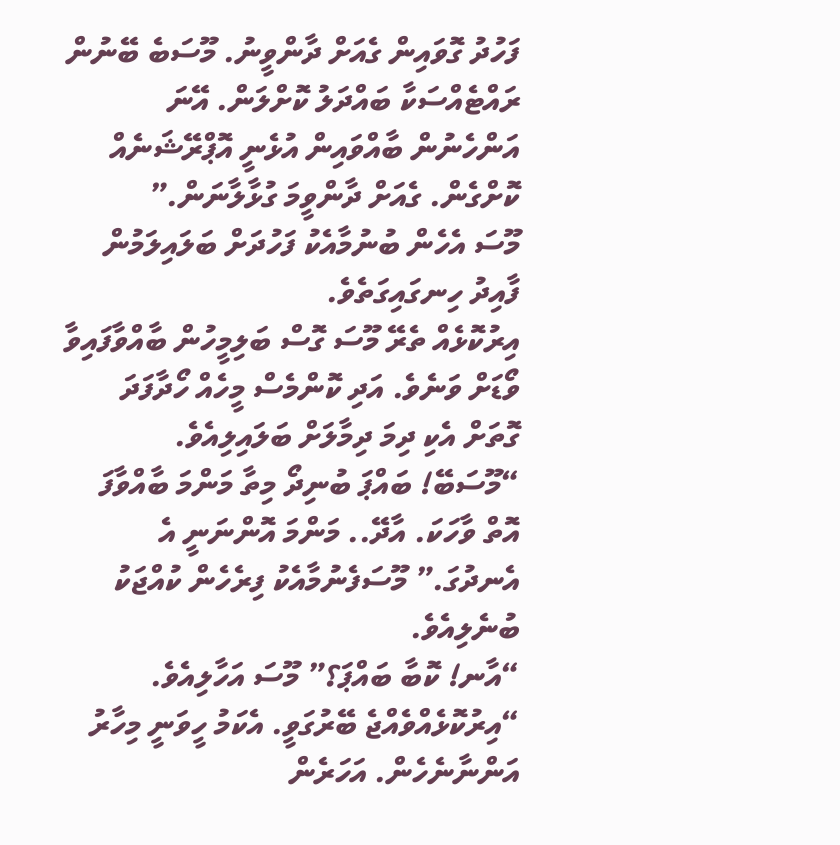ފަހުދު ގޮވައިން ގެއަށް ދާންވީނު. މޫސަބެ ބޭނުން ރައްޓެއްސަކާ ބައްދަލު ކޮށްލަން. އޭނަ އަންހެނުން ބާއްވައިން އުޅެނީ އޮޕްރޭޝަނެއް ކޮށްގެން. ގެއަށް ދާންވީމަ ގުޅާލާނަން.”
މޫސަ އެހެން ބުނުމާއެކު ފަހުދަށް ބަލައިލަމުން ފާއިދު ހިނގައިގަތެވެ.
އިރުކޮޅެއް ތެރޭ މޫސަ ގޮސް ބަލިމީހުން ބާއްވާފައިވާ ވޯޑަށް ވަނެވެ. އަދި ކޮންމެސް މީހެއް ހޯދާފަދަ ގޮތަށް އެކި ދިމަ ދިމާލަށް ބަލައިލިއެވެ.
“މޫސަބޭ! ބައްޕަ ބުނިދޯ މިތާ މަންމަ ބާއްވާފަ އޮތް ވާހަކަ. އާދޭ.. މަންމަ އޮންނަނީ އެ އެނދުގަ.” މޫސަފެނުމާއެކު ފިރެހެން ކުއްޖަކު ބުނެލިއެވެ.
“އާނ! ކޮބާ ބައްޕަ؟” މޫސަ އަހާލިއެވެ.
“އިރުކޮޅެއްވެއްޖެ ބޭރުގަވީ. އެކަމު ހީވަނީ މިހާރު އަންނާނެހެން. އަހަރެން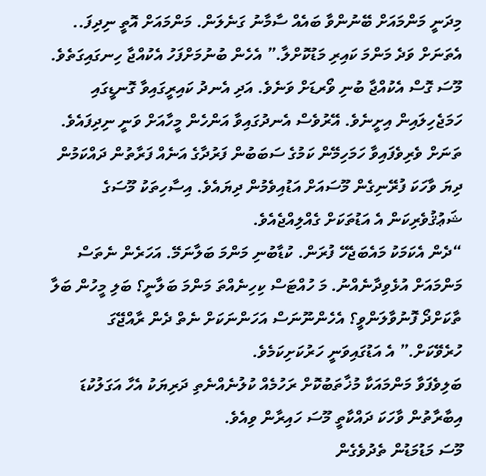މިދަނީ މަންމައަށް ބޭނުންވާ ބައެއް ސާމާނު ގަނެލަން. މަންމައަށް އޮތީ ނިދިފަ.. އެތަނަށް ވަދެ މަންމަ ކައިރި މަޑުކޮށްލާ.” އެހެން ބުނުމަށްފަހު އެކުއްޖާ ހިނގައިގަތެވެ.
މޫސަ ގޮސް އެކުއްޖާ ބުނި ވޯރޑަށް ވަނެވެ. އަދި އެނދު ކައިރީގައިވާ ގޮނޑީގައި ހަމަޖެހިލައިން އިށީނެވެ. އޭރުވެސް އެނދުގައިވާ އަންހެން މީހާއަށް ވަނީ ނިދިފައެވެ. ތަނަށް ވެރިވެފައިވާ ހަމަހިމޭން ކަމުގެ ސަބަބުން ފަރުދާގެ އަނެއް ފަރާތުން ދައްކަމުން ދިޔަ ވާހަކަ ފުރޭނިގެން މޫސައަށް އަޑުއިވެމުން ދިޔައެވެ. އިސާހިތަކު މޫސަގެ ޝަޢުޤުވެރިކަން އެ އަޑުތަކަށް ގެއްލިއްޖެއެވެ.
“ދެން އެކަމަކު މައެބަޖެހޭ ފުރަން. ކުޑާބުނި މަންމަ ބަލާނަމޭ. އަހަރެން ނެތަސް މަންމައަށް އުޅެވިދާނެއްނު. މަ ހުއްޓަސް ކިހިނެއްތަ މަންމަ ބަލާނީ؟ ބަލި މީހުން ބަލާ ތާކަށްދޯ ފޮނުވާލަންވީ؟ އެހެންނޫނަސް އަހަންނަކަށް ނެތް ދެން ރާއްޖޭގަ ހުރެވޭކަށް.” އެ އަޑުގައިވަނީ ހަރުކަށިކަމެވެ.
ބަލިވެފަވާ މަންމައަކާ މުޚާތަބުކޮށް ރަހުމެއް ކުލުނެއްނެތި ދަރިޔަކު އެހާ އަގަލުކުޑަ އިބާރާތުން ވާހަކަ ދައްކާތީ މޫސަ ހައިރާން ވިއެވެ.
މޫސަ މަޑުމަޑުން ތެދުވެގެން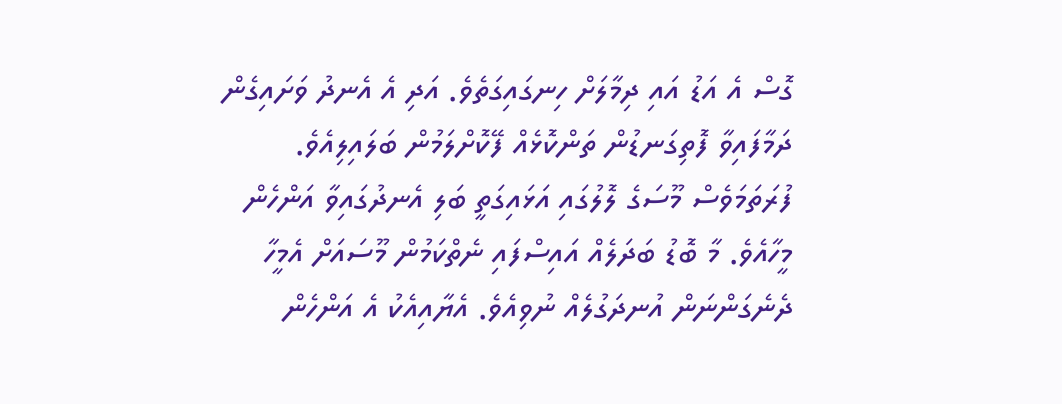ގޮސް އެ އަޑު އައި ދިމާލަށް ހިނގައިގަތެވެ. އަދި އެ އެނދު ވަށައިގެން ދަމާފައިވާ ފޮތިގަނޑުން ތަންކޮޅެއް ފޭކޮށްލަމުން ބަލައިލިއެވެ. ފުރަތަމަވެސް މޫސަގެ ލޮލުގައި އަޅައިގަތީ ބަލި އެނދުގައިވާ އަންހެން މީހާއެވެ. މާ ބޮޑު ބަދަލެއް އައިސްފައި ނެތްކަމުން މޫސައަށް އެމީހާ ދެނެގަންނަން އުނދަގުލެއް ނުވިއެވެ. އެޔާއިއެކު އެ އަންހެން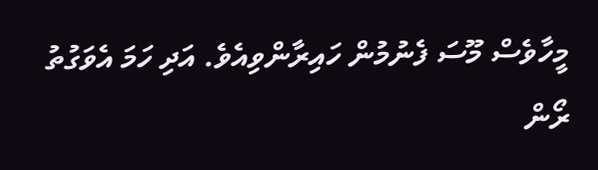މީހާވެސް މޫސަ ފެނުމުން ހައިރާންވިއެވެ. އަދި ހަމަ އެވަގުތު ރޯން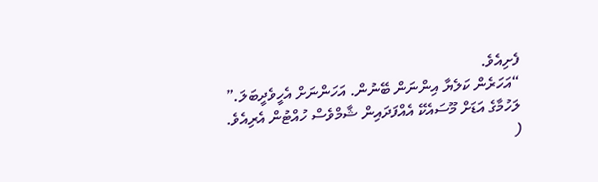ފެށިއެވެ.
“އަހަރެން ކަލެޔާ އިންނަން ބޭނުން. އަހަންނަށް އެހީވެދީބަލަ.” ލަހުމާގެ އަޑަށް މޫސައެކޭ އެއްފަދައިން ޝާމްވެސް ހުއްޓުން އެރިއެވެ.
(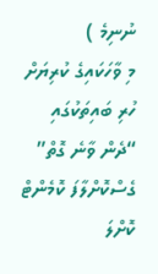ނުނިމެ )
މި ވާހަކައިގެ ކުރިޔަށް ހުރި ބައިތަކުގައި “ދެން ވާނެ ގޮތް” ގެސްކޮށްލާފަ ކޮމެންޓް ކޮށްލަ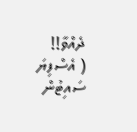ދެއްވާ!!
( އެސްފިޔަ ސައިޓުން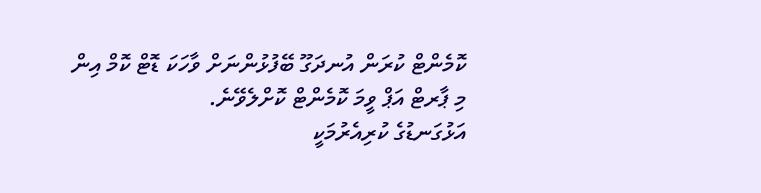ކޮމެންޓް ކުރަން އުނދަގޫ ބޭފުޅުންނަށް ވާހަކަ ޑޮޓް ކޮމް އިން މި ޕާރޓް އަޕް ވީމަ ކޮމެންޓް ކޮށްލެވޭނެ.
އަޅުގަނޑުގެ ކުރިއެރުމަކީ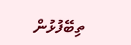ތިބޭފުޅުން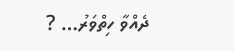ދެއްވާ ހިތްވަރު… ?